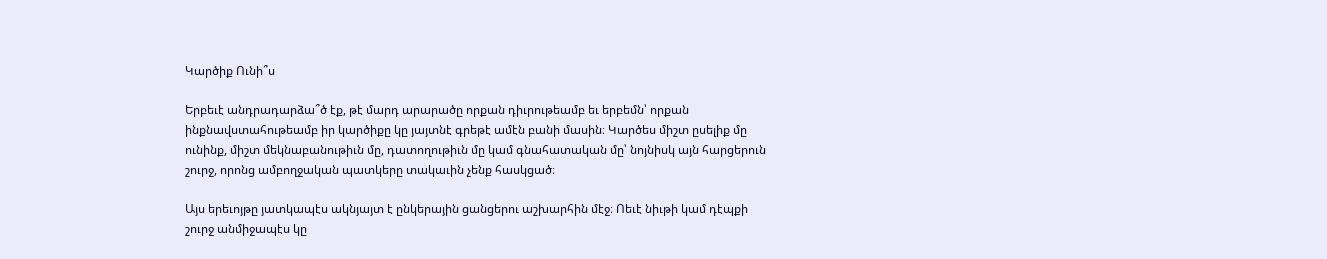Կարծիք Ունի՞ս

Երբեւէ անդրադարձա՞ծ էք, թէ մարդ արարածը որքան դիւրութեամբ եւ երբեմն՝ որքան ինքնավստահութեամբ իր կարծիքը կը յայտնէ գրեթէ ամէն բանի մասին։ Կարծես միշտ ըսելիք մը ունինք, միշտ մեկնաբանութիւն մը, դատողութիւն մը կամ գնահատական մը՝ նոյնիսկ այն հարցերուն շուրջ, որոնց ամբողջական պատկերը տակաւին չենք հասկցած։

Այս երեւոյթը յատկապէս ակնյայտ է ընկերային ցանցերու աշխարհին մէջ։ Ոեւէ նիւթի կամ դէպքի շուրջ անմիջապէս կը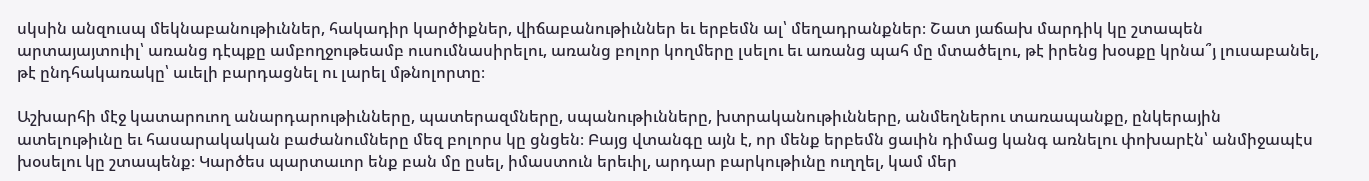սկսին անզուսպ մեկնաբանութիւններ, հակադիր կարծիքներ, վիճաբանութիւններ եւ երբեմն ալ՝ մեղադրանքներ։ Շատ յաճախ մարդիկ կը շտապեն արտայայտուիլ՝ առանց դէպքը ամբողջութեամբ ուսումնասիրելու, առանց բոլոր կողմերը լսելու եւ առանց պահ մը մտածելու, թէ իրենց խօսքը կրնա՞յ լուսաբանել, թէ ընդհակառակը՝ աւելի բարդացնել ու լարել մթնոլորտը։

Աշխարհի մէջ կատարուող անարդարութիւնները, պատերազմները, սպանութիւնները, խտրականութիւնները, անմեղներու տառապանքը, ընկերային ատելութիւնը եւ հասարակական բաժանումները մեզ բոլորս կը ցնցեն։ Բայց վտանգը այն է, որ մենք երբեմն ցաւին դիմաց կանգ առնելու փոխարէն՝ անմիջապէս խօսելու կը շտապենք։ Կարծես պարտաւոր ենք բան մը ըսել, իմաստուն երեւիլ, արդար բարկութիւնը ուղղել, կամ մեր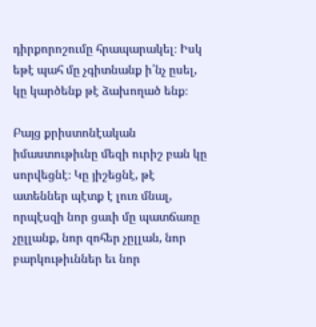դիրքորոշումը հրապարակել։ Իսկ եթէ պահ մը չգիտնանք ի՛նչ ըսել, կը կարծենք թէ ձախողած ենք։

Բայց քրիստոնէական իմաստութիւնը մեզի ուրիշ բան կը սորվեցնէ։ Կը յիշեցնէ, թէ ատեններ պէտք է լուռ մնալ, որպէսզի նոր ցաւի մը պատճառը չըլլանք, նոր զոհեր չըլլան, նոր բարկութիւններ եւ նոր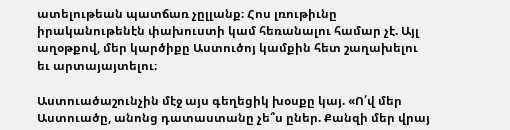ատելութեան պատճառ չըլլանք։ Հոս լռութիւնը իրականութենէն փախուստի կամ հեռանալու համար չէ. Այլ աղօթքով, մեր կարծիքը Աստուծոյ կամքին հետ շաղախելու եւ արտայայտելու։

Աստուածաշունչին մէջ այս գեղեցիկ խօսքը կայ. «Ո՛վ մեր Աստուածը, անոնց դատաստանը չե՞ս ըներ. Քանզի մեր վրայ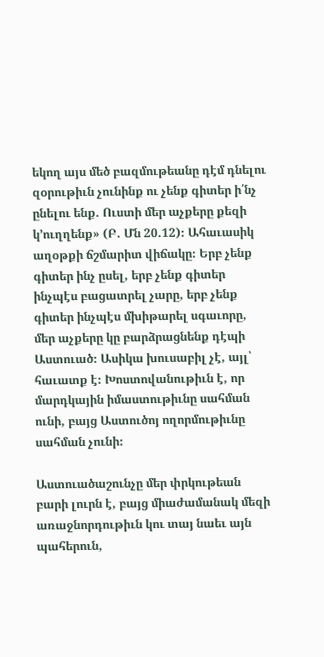եկող այս մեծ բազմութեանը դէմ դնելու զօրութիւն չունինք ու չենք գիտեր ի՛նչ ընելու ենք. Ուստի մեր աչքերը քեզի կ’ուղղենք» (Բ. Մն 20.12)։ Ահաւասիկ աղօթքի ճշմարիտ վիճակը։ Երբ չենք գիտեր ինչ ըսել, երբ չենք գիտեր ինչպէս բացատրել չարը, երբ չենք գիտեր ինչպէս մխիթարել սգաւորը, մեր աչքերը կը բարձրացնենք դէպի Աստուած։ Ասիկա խուսաբիլ չէ, այլ՝ հաւատք է։ Խոստովանութիւն է, որ մարդկային իմաստութիւնը սահման ունի, բայց Աստուծոյ ողորմութիւնը սահման չունի։

Աստուածաշունչը մեր փրկութեան բարի լուրն է, բայց միաժամանակ մեզի առաջնորդութիւն կու տայ նաեւ այն պահերուն,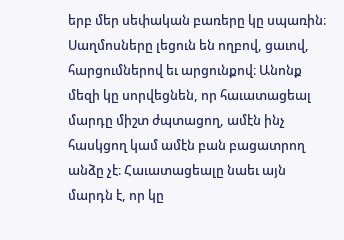երբ մեր սեփական բառերը կը սպառին։ Սաղմոսները լեցուն են ողբով, ցաւով, հարցումներով եւ արցունքով։ Անոնք մեզի կը սորվեցնեն, որ հաւատացեալ մարդը միշտ ժպտացող, ամէն ինչ հասկցող կամ ամէն բան բացատրող անձը չէ։ Հաւատացեալը նաեւ այն մարդն է, որ կը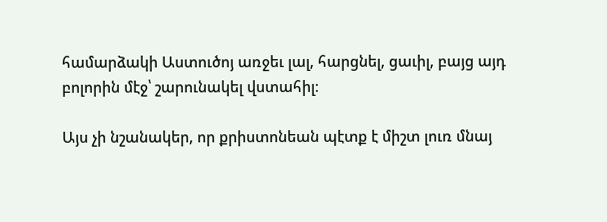համարձակի Աստուծոյ առջեւ լալ, հարցնել, ցաւիլ, բայց այդ բոլորին մէջ՝ շարունակել վստահիլ։

Այս չի նշանակեր, որ քրիստոնեան պէտք է միշտ լուռ մնայ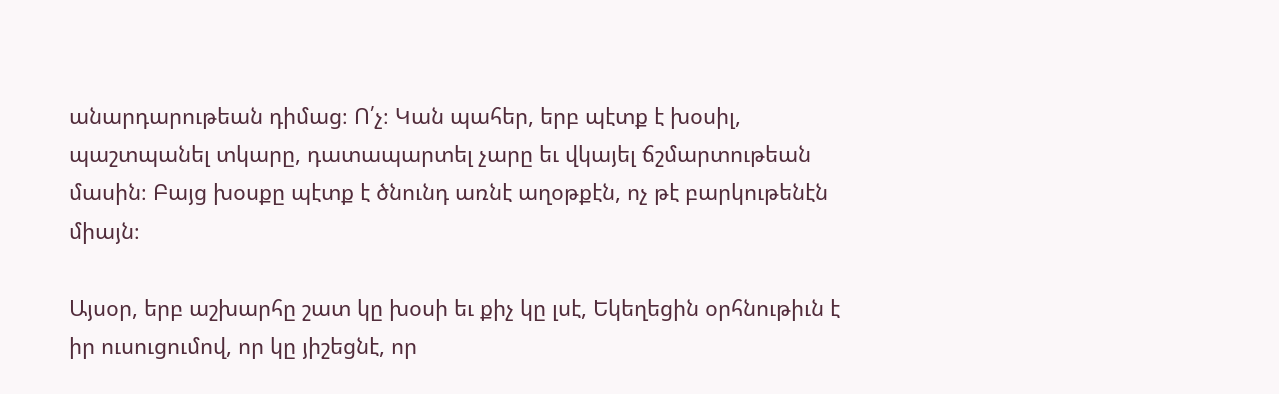անարդարութեան դիմաց։ Ո՛չ։ Կան պահեր, երբ պէտք է խօսիլ, պաշտպանել տկարը, դատապարտել չարը եւ վկայել ճշմարտութեան մասին։ Բայց խօսքը պէտք է ծնունդ առնէ աղօթքէն, ոչ թէ բարկութենէն միայն։

Այսօր, երբ աշխարհը շատ կը խօսի եւ քիչ կը լսէ, Եկեղեցին օրհնութիւն է իր ուսուցումով, որ կը յիշեցնէ, որ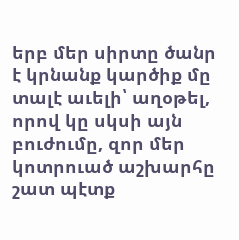երբ մեր սիրտը ծանր է կրնանք կարծիք մը տալէ աւելի՝ աղօթել, որով կը սկսի այն բուժումը, զոր մեր կոտրուած աշխարհը շատ պէտք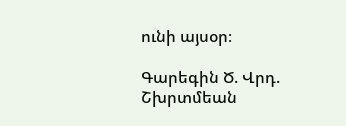ունի այսօր։

Գարեգին Ծ. Վրդ. Շխրտմեան